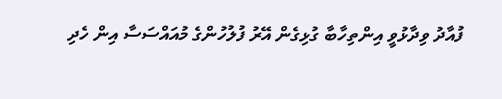ފުއާދު ވިދާޅުވީ އިންތިހާބާ ގުޅިގެން އޭރު ފުލުހުންގެ މުއައްސަސާ އިން ހެދި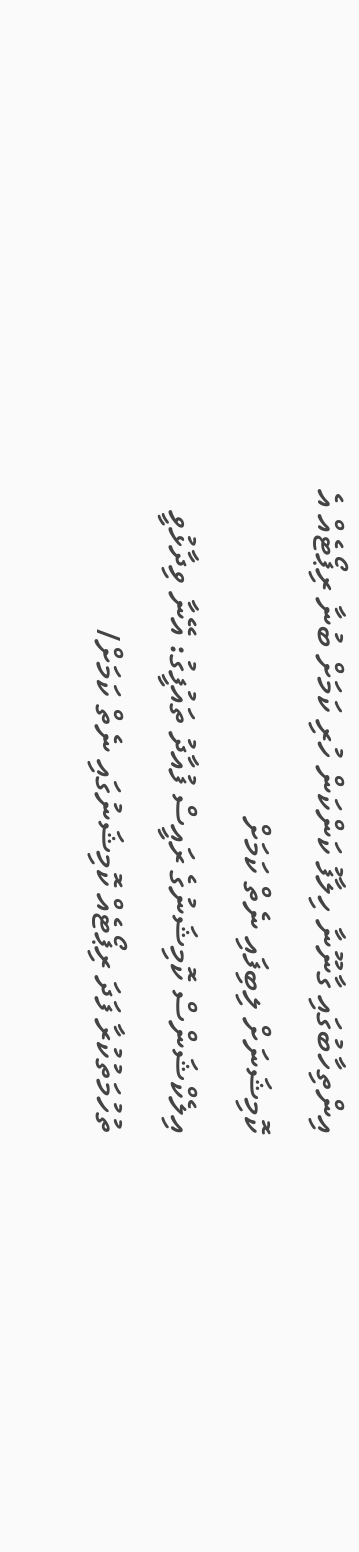އިންތިހާބުގައި ގާނޫނާ ހިލާފު ކަންކަން ހުރި ކަމަށް ބުނާ ރިޕޯޓެއް އެ ކޮމިޝަނަށް ލިބިފައި ނެތް ކަމަށް
އިލެކްޝަންސް ކޮމިޝަނުގެ ރައީސް ފުއާދު ތައުފީގު: އޭނާ ވިދާޅުވީ ތުހުމަތުކުރާ ފަދަ ރިޕޯޓެއް ކޮމިޝަނުގައި ނެތް ކަމަށް/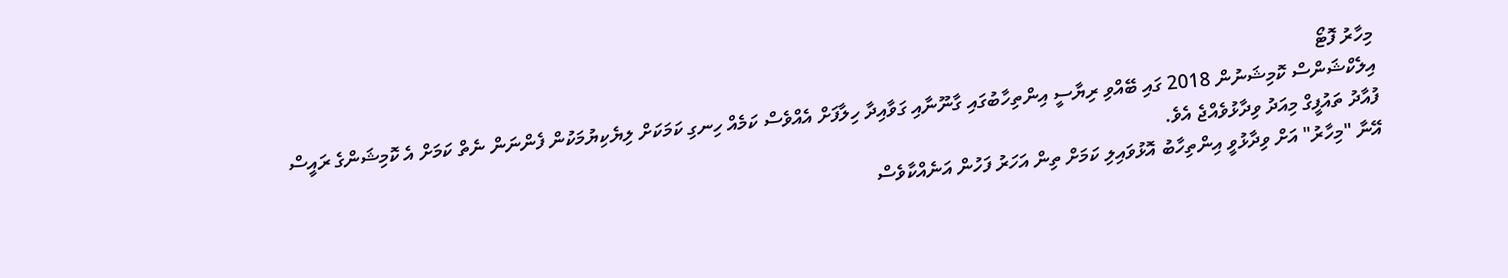މިހާރު ފޮޓޯ
އިލެކްޝަންސް ކޮމިޝަނުން 2018 ގައި ބޭއްވި ރިޔާސީ އިންތިހާބުގައި ގާނޫނާއި ގަވާއިދާ ހިލާފަށް އެއްވެސް ކަމެއް ހިނގި ކަމަކަށް ލިޔެކިޔުމަކުން ފެންނަން ނެތް ކަމަށް އެ ކޮމިޝަންގެ ރައީސް ފުއާދު ތައުފީގް މިއަދު ވިދާޅުވެއްޖެ އެވެ.
އޭނާ "މިހާރު" އަށް ވިދާޅުވީ އިންތިހާބު އޮޅުވައިލި ކަމަށް ތިން އަހަރު ފަހުން އަނެއްކާވެސް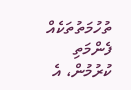ތުހުމަތުތަކެއް ފެންމަތި ކުރުމުން، އެ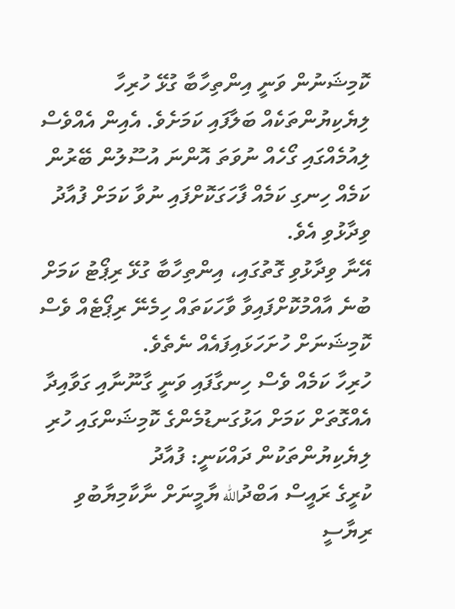ކޮމިޝަނުން ވަނީ އިންތިހާބާ ގުޅޭ ހުރިހާ ލިޔެކިޔުންތަކެއް ބަލާފައި ކަމަށެވެ. އެއިން އެއްވެސް ލިއުމެއްގައި ގޯހެއް ނުވަތަ އޮންނަ އުސޫލުން ބޭރުން ކަމެއް ހިނގި ކަމެއް ފާހަގަކޮށްފައި ނުވާ ކަމަށް ފުއާދު ވިދާޅުވި އެވެ.
އޭނާ ވިދާޅުވި ގޮތުގައި، އިންތިހާބާ ގުޅޭ ރިޕޯޓު ކަމަށް ބުނެ އާއްމުކޮށްފައިވާ ވާހަކަތައް ހިމެނޭ ރިޕޯޓެއް ވެސް ކޮމިޝަނަށް ހުށަހަޅައިފައެއް ނެތެވެ.
ހުރިހާ ކަމެއް ވެސް ހިނގާފައި ވަނީ ގާނޫނާއި ގަވާއިދާ އެއްގޮތަށް ކަމަށް އަޅުގަނޑުމެންގެ ކޮމިޝަންގައި ހުރި ލިޔެކިޔުންތަކުން ދައްކަނީ: ފުއާދު
ކުރީގެ ރައީސް އަބްދުالله ޔާމީނަށް ނާކާމިޔާބުވި ރިޔާސީ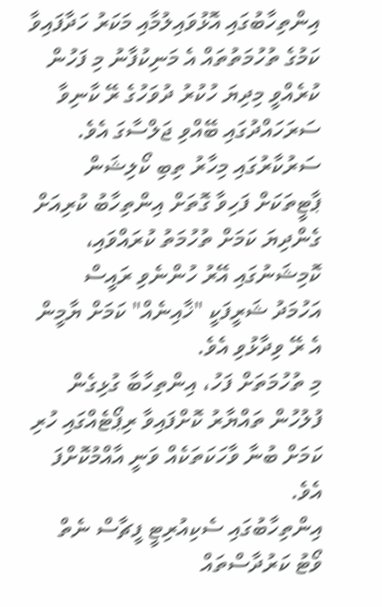އިންތިހާބުގައި އޮޅުވައިލުމާއި މަކަރު ހަދާފައިވާ ކަމުގެ ތުހުމަތުތައް އެ މަނިކުފާނު މި ފަހުން ކުރެއްވީ މިދިޔަ ހުކުރު ދުވަހުގެ ރޭ ކާނިވާ ސަރަހައްދުގައި ބޭއްވި ޖަލްސާގަ އެވެ. ސަރުކާރުގައި މިހާރު ތިބި ކޯލިޝަން ޕާޓީތަކަށް ފަހިވާ ގޮތަށް އިންތިހާބު ކުރިއަށް ގެންދިޔަ ކަމަށް ތުހުމަތު ކުރައްވައި، ކޮމިޝަނުގައި އޭރު ހުންނެވި ރައީސް އަހުމަދު ޝަރީފަކީ "ޚާއިނެއް" ކަމަށް ޔާމީން އެ ރޭ ވިދާޅުވި އެވެ.
މި ތުހުމަތަށް ފަހު، އިންތިހާބާ ގުޅިގެން ފުލުހުން ތައްޔާރު ކޮށްފައިވާ ރިޕޯޓެއްގައި ހުރި ކަމަށް ބުނާ ވާހަކަތަކެއް ވަނީ އާއްމުކޮށްފަ އެވެ.
އިންތިހާބުގައި ސެކިއުރިޓީ ފީޗާސް ނެތް ވޯޓު ކަރުދާސްތައް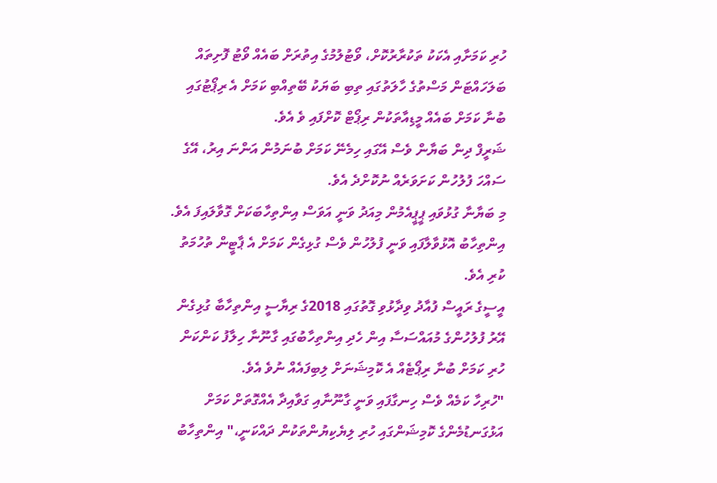ހުރި ކަމަށާއި އެކަކު ތަކުރާރުކޮށް، ވޯޓުލުމުގެ އިތުރަށް ބައެއް ވޯޓު ފޮށިތައް ބަލަހައްޓަން މަސްތުގެ ހާލަތުގައި ތިބި ބަޔަކު ބޭތިއްބި ކަމަށް އެ ރިޕޯޓުގައި ބުނާ ކަމަށް ބައެއް މީޑިއާތަކުން ރިޕޯޓް ކޮށްފައި ވެ އެވެ.
ޝަރީފް ދިން ބަޔާން ވެސް އޭގައި ހިމެނޭ ކަމަށް ބުނަމުން އަންނަ އިރު، އޭގެ ސައްހަ ފުލުހުން ކަށަވަރެއް ނުކޮށްދެ އެވެ.
މި ބަޔާނާ ގުޅުވައި ޕީޕީއެމުން މިއަދު ވަނީ އަވަސް އިންތިހާބަކަށް ގޮވާލައިފަ އެވެ. އިންތިހާބު އޮޅުވާލާފައި ވަނީ ފުލުހުން ވެސް ގުޅިގެން ކަމަށް އެ ޕާޓީން ތުހުމަތު ކުރި އެވެ.
އީސީގެ ރައީސް ފުއާދު ވިދާޅުވި ގޮތުގައި 2018ގެ ރިޔާސީ އިންތިހާބާ ގުޅިގެން އޭރު ފުލުހުންގެ މުއައްސަސާ އިން ހެދި އިންތިހާބުގައި ގާނޫނާ ހިލާފު ކަންކަން ހުރި ކަމަށް ބުނާ ރިޕޯޓެއް އެ ކޮމިޝަނަށް ލިބިފައެއް ނުވެ އެވެ.
"ހުރިހާ ކަމެއް ވެސް ހިނގާފައި ވަނީ ގާނޫނާއި ގަވާއިދާ އެއްގޮތަށް ކަމަށް އަޅުގަނޑުމެންގެ ކޮމިޝަންގައި ހުރި ލިޔެކިޔުންތަކުން ދައްކަނީ،" އިންތިހާބު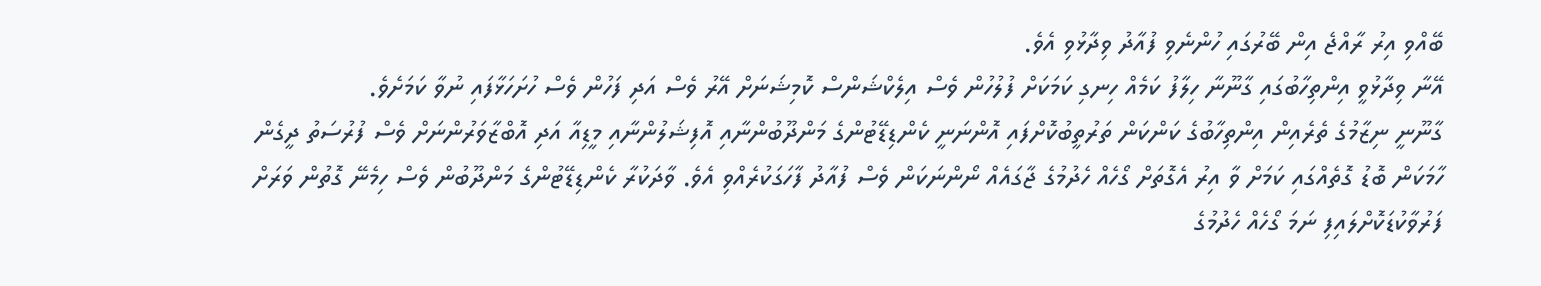ބޭއްވި އިރު ރާއްޖެ އިން ބޭރުގައި ހުންނެވި ފުއާދު ވިދާޅުވި އެވެ.
އޭނާ ވިދާޅުވީ އިންތިހާބުގައި ގާނޫނާ ހިލާފު ކަމެއް ހިނގި ކަމަކަށް ފުލުހުން ވެސް އިލެކްޝަންސް ކޮމިޝަނަށް އޭރު ވެސް އަދި ފަހުން ވެސް ހުށަހަޅާފައި ނުވާ ކަމަށެވެ.
ގާނޫނީ ނިޒާމުގެ ތެރެއިން އިންތިހާބުގެ ކަންކަން ތަރުތީބުކޮށްފައި އޮންނަނީ ކެންޑިޑޭޓުންގެ މަންދޫބުންނާއި އޮފިޝަލުންނާއި މީޑިއާ އަދި އޮބްޒާވަރުންނަށް ވެސް ފުރުސަތު ދީގެން ހާމަކަން ބޮޑު ގޮތެއްގައި ކަމަށް ވާ އިރު އެގޮތަށް ގޯހެއް ހެދުމުގެ ޖާގައެއް ނޯންނަކަން ވެސް ފުއާދު ފާހަގަކުރެއްވި އެވެ. ވާދަކުރާ ކެންޑިޑޭޓުންގެ މަންދޫބުން ވެސް ހިމެނޭ ގޮތުން ވަރަށް ފަރުވާކުޑަކޮށްލައިފި ނަމަ ގޯހެއް ހެދުމުގެ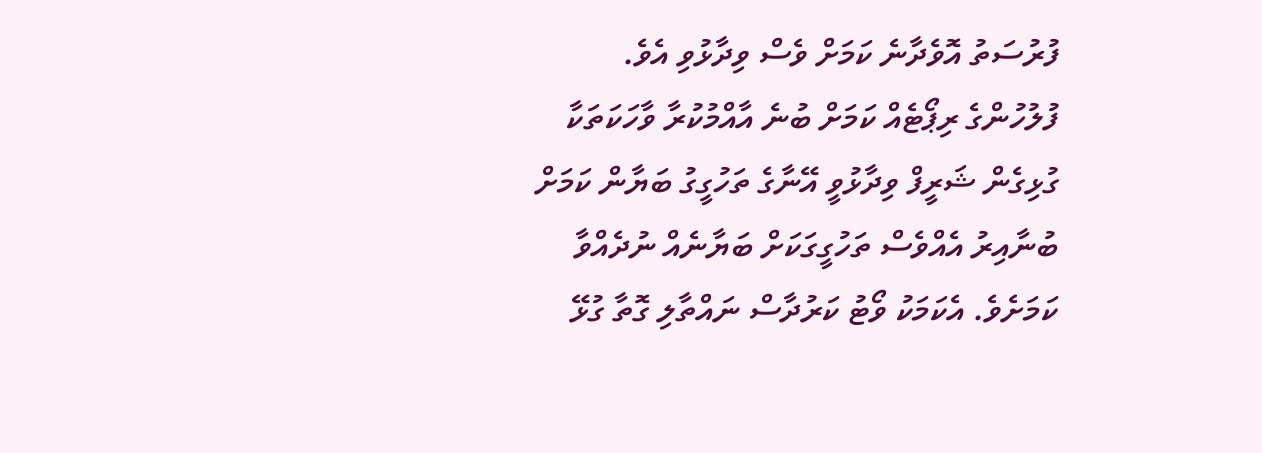ފުރުސަތު އޮވެދާނެ ކަމަށް ވެސް ވިދާޅުވި އެވެ.
ފުލުހުންގެ ރިޕޯޓެއް ކަމަށް ބުނެ އާއްމުކުރާ ވާހަކަތަކާ ގުޅިގެން ޝަރީފް ވިދާޅުވީ އޭނާގެ ތަހުގީގު ބަޔާން ކަމަށް ބުނާއިރު އެއްވެސް ތަހުގީގަކަށް ބަޔާނެއް ނުދެއްވާ ކަމަށެވެ. އެކަމަކު ވޯޓު ކަރުދާސް ނައްތާލި ގޮތާ ގުޅޭ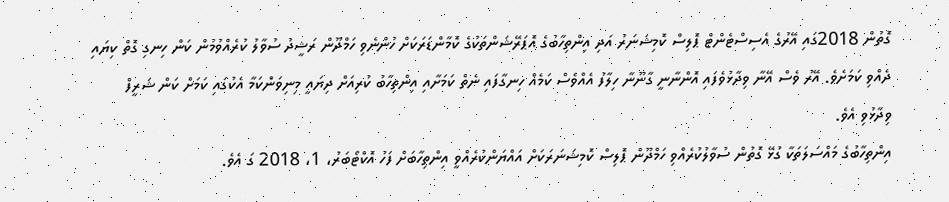ގޮތުން 2018ގައި އޭރުގެ އެސިސްޓެންޓް ޕޮލިސް ކޮމިޝަނަރު އަދި އިންތިހާބުގެ އޮޕަރޭޝަންތަކުގެ ކޮމާންޑަރަކަށް ހުންނެވި ހަމްދޫން ރަޝީދު ސުވާލު ކުރެއްވުމުން ކަން ހިނގި ގޮތް ކިޔައި ދެއްވި ކަމަށެވެ. އޭރު ވެސް އޭނާ ވިދާޅުވެފައި އޮންނާނީ ގާނޫނާ ހިލާފު އެއްވެސް ކަމެއް ހިނގާފައި ނެތް ކަމަށާއި އިންތިހާބު ކުރިއަށް ދިޔައީ މިނިވަންކަމާ އެކުގައި ކަމަށް ކަން ޝަރީފް ވިދާޅުވި އެވެ.
އިންތިހާބުގެ މައްސަލަތަކާ ގުޅޭ ގޮތުން ސުވާލުކުރެއްވި ހަމްދޫން ޕޮލިސް ކޮމިޝަނަރަކަށް އައްޔަންކުރެއްވީ އިންތިހާބަށް ފަހު އޮކްޓޯބަރު، 1، 2018 ގަ އެވެ.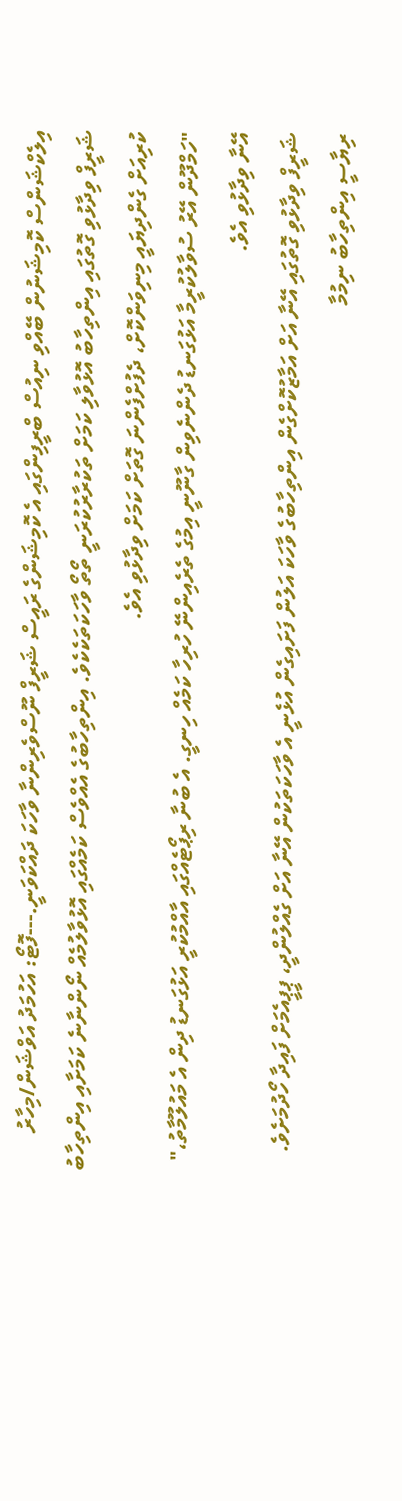އިލެކްޝަންސް ކޮމިޝަނުން ބޭއްވި ނިއުސް ބްރީފިންގައި އެ ކޮމިޝަންގެ ރައީސް ޝަރީފް ނޫސްވެރިންނާ ވާހަކަ ދައްކަވަނީ.---ފޮޓޯ: އަހުމަދު އަވްޝަން/މިހާރު
ޝަރީފް ވިދާޅުވި ގޮތުގައި އިންތިހާބު އޮޅުވާލި ކަމަށް ތަކުރާރުކުރަނީ ތޯތޯ ވާހަކަތަކެކެވެ. އިންތިހާބުގެ އެއްވެސް ކަމެއްގައި އޮޅުވާލުމެއް ނޯންނާނެ ކަމަށާއި އިންތިހާބު ކުރިއަށް ގެންދިޔައީ މިނިވަންކޮށް، ދެފުށްފެންނަ ގޮތަށް ކަމަށް ވިދާޅުވި އެވެ.
"ހަމްދޫން އޭރު ސުވާލުކުރީމާ އަޅުގަނޑު ދެންނެވިން ގާނޫނީ އިމުގެ ތެރެއިންނޭ ހުރިހާ ކަމެއް ހިނގީ. އެ ބުނާ ރިޕޯޓެއްގައި އާއްމުކުރީ އަޅުގަނޑު ދިން އެ މައުލޫމާތު،" އޭނާ ވިދާޅުވި އެވެ.
ޝަރީފް ވިދާޅުވި ގޮތުގައި އޭނާ އަށް އަމާޒުކޮށްގެން އިންތިހާބުގެ ވާހަކަ އަލުން ފަށައިގެން އުޅެނީ އެ ވާހަކަތަކުން އޭނާ އަށް ގެއްލުންދީ، ޕީޕީއެމަށް ފައިދާ ހޯދުމަށެވެ.
ރިޔާސީ އިންތިހާބު ނިމުމާ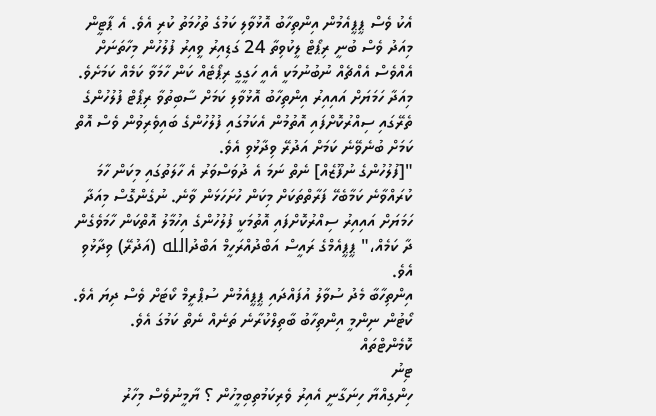އެކު ވެސް ޕީޕީއެމުން އިންތިހާބު އޮޅުވާލި ކަމުގެ ތުހުމަތު ކުރި އެވެ. އެ ޕާޓީން މިއަދު ވެސް ބުނީ ރިޕޯޓް ލީކުވިތާ 24 ގަޑިއިރު ވީއިރު ފުލުހުން މިހާތަނަށް އެއްވެސް އެއްޗެއް ނުބުނުމަކީ އެއީ ހަގީގީ ރިޕޯޓެއް ކަން ހާމަވާ ކަމެއް ކަމަށެވެ. މިއަދާ ހަމަޔަށް އައިއިރު އިންތިހާބު އޮޅުވާލި ކަމަށް ސާބިތުވާ ރިޕޯޓް ފުލުހުންގެ ތެރޭގައި ސިއްރުކޮށްފައި އޮތުމުން އެކަމުގައި ފުލުހުންގެ ބައިވެރިވުން ވެސް އޮތް ކަމަށް ބުނެވޭނެ ކަމަށް އަދުރޭ ވިދާޅުވި އެވެ.
"[ފުލުހުންގެ ނުފޫޒެއް] ނެތް ނަމަ އެ ދުވަސްވަރު އެ ހާލަތުގައި މިކަން ހާމަ ކުރައްވާނެ ކަމާބެހޭ ފަރާތްތަކަށް މިކަން ހުށަހަޅަން ވާނެ. ނުގެންގޮސް މިއަދާ ހަމަޔަށް އައިއިރު ސިއްރުކޮށްފައި އޮތުމަކީ ފުލުހުންގެ އިހުމާލު އޮތްކަން ހާމަވެގެން ދާ ކަމެއް،" ޕީޕީއެމްގެ ރައީސް އަބްދުއްރަހީމް އަބްދުالله (އަދުރޭ) ވިދާޅުވި އެވެ.
އިންތިހާބާ މެދު ސުވާލު އުފައްދައި ޕީޕީއެމުން ސުޕްރީމް ކޯޓަށް ވެސް ދިޔަ އެވެ. ކޯޓުން ނިންމީ އިންތިހާބު ބާތިލްކުރާނެ ތަނެއް ނެތް ކަމުގަ އެވެ.
ކޮމެންޓްތައް
ޓިނު
ހިންގިއްޔާ ހިނަގާނީ އެއިރު ވެރިކަމުތިބިމީހުން ؟ ޔާމީނުވެސް މިހާރު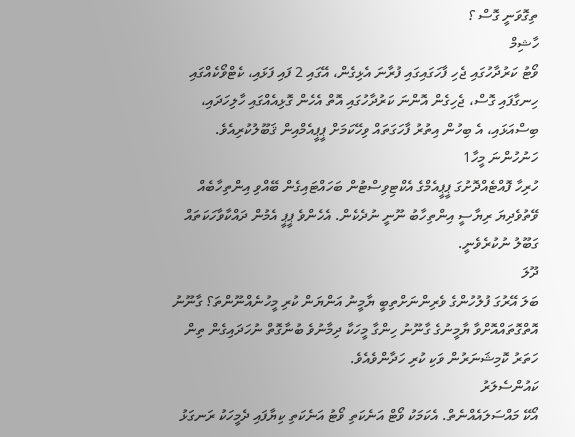ތިގޮވަނީ ގޮސް ؟
ހާޝިމް
ވޯޓު ކަރުދާހުގައި ޖެހި ފާހަގައިގައި ފުރާނަ އެޅިގެން، އޭގައި 2 ފައި ފަޅައި، ކެޓްވޯކެއްގައި ހިނގާފައި ގޮސް، ޖެހިގެން އޮންނަ ކަރުދާހުގައި އޮތް އެހެން ގޮޅިއެއްގައި ހާލިހަދައި، ބިސްއަޅައި، އެ ބިހުން އިތުރު ފާހަގަތައް ވިހޭކަމަށް ޕީޕީއެމްއިން ޤަބޫލުކުރިއެވެ.
ހަނުހުންނަ މީހާ1
ހުރިހާ ފޮއްޓެއްދޮށުގަ ޕީޕީއެމްގެ އެކްޓިވިސްޓުން ބަހައްޓައިގެން ބޭއްވި އިންތިހާބެއް ވޭތުވެދިޔަ ރިޔާސީ އިންތިހާބު ނޫނީ ނުދެކެން. އެހެންވެ ޕީޕީ އެމުން ދައްކާވާހަކަތައް ގަބޫލު ނުކުރެވެނީ.
ދޫލަ
ބަލަ އޭރުގަ ފުލުހުންގެ ވެރިންނަށްތިބީ ޔާމީނު އަންޔަން ކުރި މީހުނެއްނޫންތަ؟ ގާނޫނު އޮތްގޮތައްއޮށްވާ ޔާމީނުގެ ގާނޫނު ހިންގާ މީހަކާ ދިމާނުވެ ބުނާގޮތް ނުހަދައިގެން ތިން ހަތަރު ކޮމިޝަނަރުން ވަކި ކުރި ހަދާންވެއެވެ.
ކައުންސެލަރު
އޯކޭ މައްސަލައެއްނެތް. އެކަމަކު ވޯޓް އަނެކަތި ވޯޓު އަނެކަތި ކިޔާފައި ދެމީހަކު ރަނގަޅު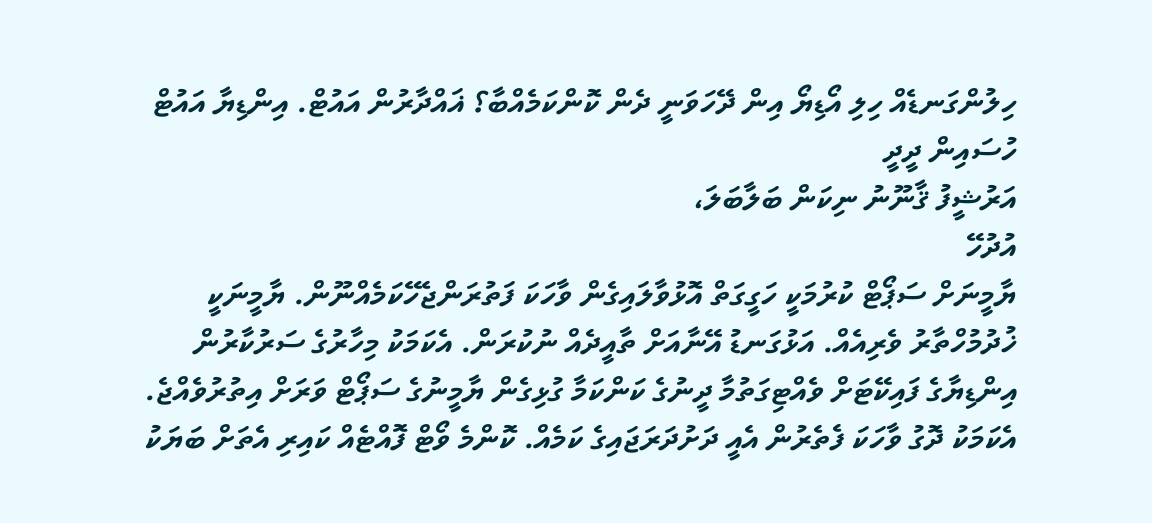ހިލުންގަނޑެއް ހިލި އޯޑިޔޯ އިން ދޭހަވަނީ ދެން ކޮންކަމެއްބާ؟ ޣައްދާރުން އައުޓް. އިންޑިޔާ އައުޓް
ހުސައިން ދީދީ
އަރުޝީފު ޤާނޫނު ނިކަން ބަލާބަލަ،
އުދުހޭ
ޔާމީނަށް ސަޕޯޓް ކުރުމަކީ ހަގީގަތް އޮޅުވާލައިގެން ވާހަކަ ފަތުރަންޖެހޭކަމެއްނޫން. ޔާމީނަކީ ޚުދުމުހްތާރު ވެރިއެއް. އަޅުގަނޑު އޭނާއަށް ތާއީދެއް ނުކުރަން. އެކަމަކު މިހާރުގެ ސަރުކާރުން އިންޑިޔާގެ ފައިކޭޓަށް ވެއްޓިގަތުމާ ދީނުގެ ކަންކަމާ ގުޅިގެން ޔާމީނުގެ ސަޕޯޓް ވަރަށް އިތުރުވެއްޖެ. އެކަމަކު ދޮގު ވާހަކަ ފެތެރުން އެއީ ދަށުދަރަޖައިގެ ކަމެއް. ކޮންމެ ވޯޓް ފޮއްޓެއް ކައިރި އެތަށް ބަޔަކު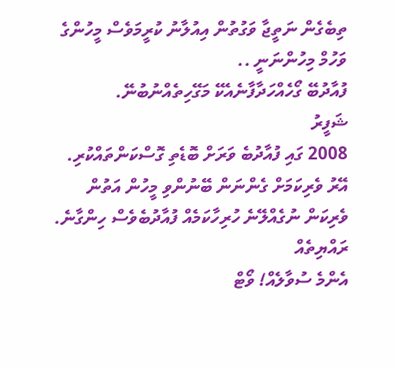ތިބެގެން ނަތީޖާ ވަގުތުން އިއުލާނު ކުރީމަވެސް މީހުންގެ ވަހުމް މިހުންނަނީ ..
ފުއާދުބޭ ގޯހެއްހަދާފާނެއެކޭ މަގޭހިތެއްނުބުނޭ.
ޝަފީރު
2008 ގައި ފުއާދުބެ ވަރަށް ބޮޑެތި ގޮސްކަންތައްކުރި. އޭރު ވެރިކަމަށް ގެންނަން ބޭނުންވި މީހުން އަތުން ވެރިކަން ނުގެއްލޭނެ ހުރިހާކަމެއް ފުއާދުބެވެސް ހިންގާނެ.
ރައްޔިތެއް
އެންމެ ސުވާލެއް! ވޯޓް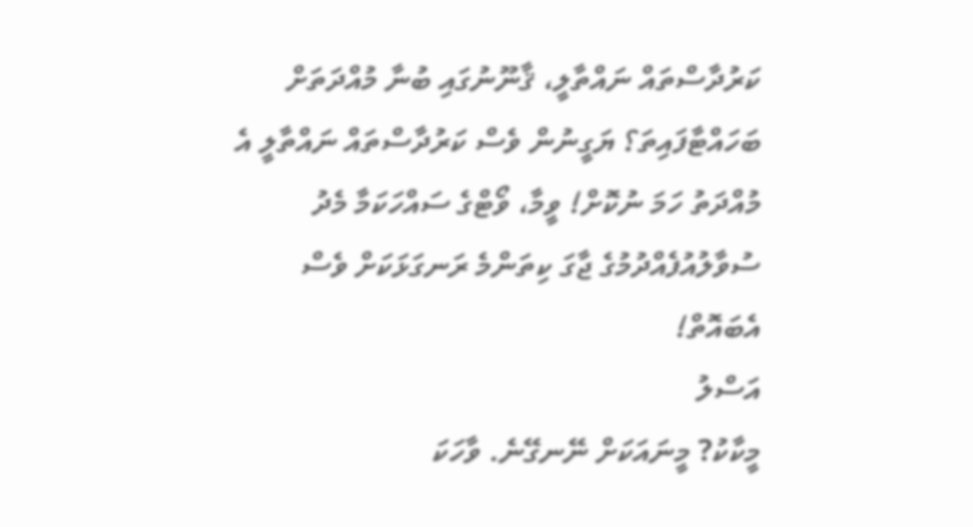ކަރުދާސްތައް ނައްތާލީ، ޤާނޫނުގައި ބުނާ މުއްދަތަށް ބަހައްޓާފައިތަ؟ ޔަގީނުން ވެސް ކަރުދާސްތައް ނައްތާލީ އެ މުއްދަތު ހަމަ ނުކޮށް! ވީމާ، ވޯޓްގެ ސައްހަކަމާ މެދު ސުވާލުއުފެއްދުމުގެ ޖާގަ ކިތަންމެ ރަނގަޅަކަށް ވެސް އެބައޮތް!
އަސްލު
މީކާކު? މީނައަކަށް ނޭނގޭނެ. ވާހަކަ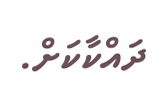ދައްކާކަށް.